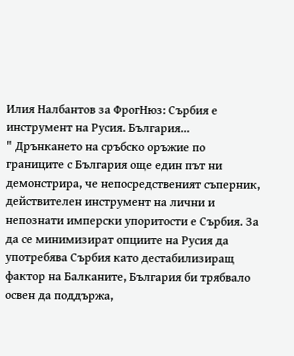Илия Налбантов за ФрогНюз: Сърбия е инструмент на Русия. България...
" Дрънкането на сръбско оръжие по границите с България още един път ни демонстрира, че непосредственият съперник, действителен инструмент на лични и непознати имперски упоритости е Сърбия. За да се минимизират опциите на Русия да употребява Сърбия като дестабилизиращ фактор на Балканите, България би трябвало освен да поддържа,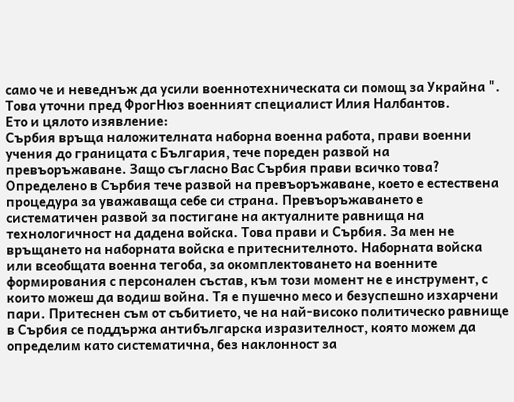само че и неведнъж да усили военнотехническата си помощ за Украйна ".
Това уточни пред ФрогНюз военният специалист Илия Налбантов.
Ето и цялото изявление:
Сърбия връща наложителната наборна военна работа, прави военни учения до границата с България, тече пореден развой на превъоръжаване. Защо съгласно Вас Сърбия прави всичко това?
Определено в Сърбия тече развой на превъоръжаване, което е естествена процедура за уважаваща себе си страна. Превъоръжаването е систематичен развой за постигане на актуалните равнища на технологичност на дадена войска. Това прави и Сърбия. За мен не връщането на наборната войска е притеснителното. Наборната войска или всеобщата военна тегоба, за окомплектоването на военните формирования с персонален състав, към този момент не е инструмент, с които можеш да водиш война. Тя е пушечно месо и безуспешно изхарчени пари. Притеснен съм от събитието, че на най-високо политическо равнище в Сърбия се поддържа антибългарска изразителност, която можем да определим като систематична, без наклонност за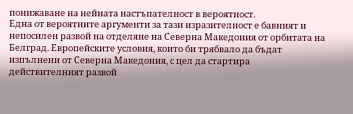понижаване на нейната настъпателност в вероятност.
Една от вероятните аргументи за тази изразителност е бавният и непосилен развой на отделяне на Северна Македония от орбитата на Белград. Европейските условия, които би трябвало да бъдат изпълнени от Северна Македония, с цел да стартира действителният развой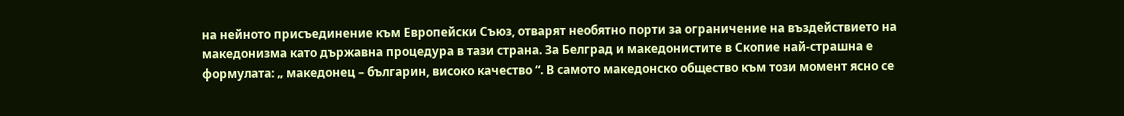на нейното присъединение към Европейски Съюз, отварят необятно порти за ограничение на въздействието на македонизма като държавна процедура в тази страна. За Белград и македонистите в Скопие най-страшна е формулата: „ македонец – българин, високо качество “. В самото македонско общество към този момент ясно се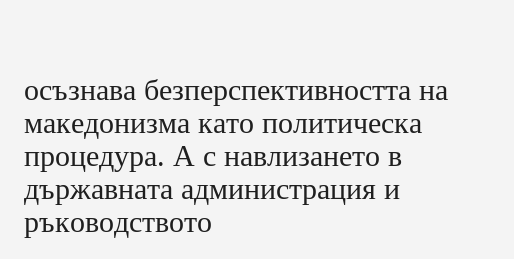осъзнава безперспективността на македонизма като политическа процедура. А с навлизането в държавната администрация и ръководството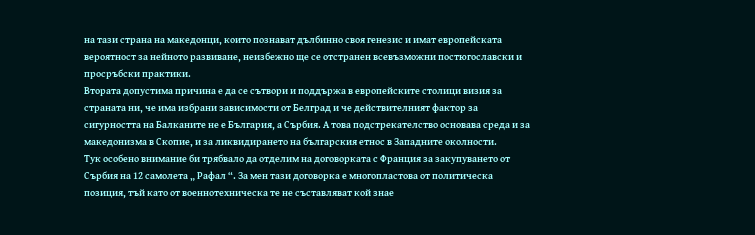на тази страна на македонци, които познават дълбинно своя генезис и имат европейската вероятност за нейното развиване, неизбежно ще се отстранен всевъзможни постюгославски и просръбски практики.
Втората допустима причина е да се сътвори и поддържа в европейските столици визия за страната ни, че има избрани зависимости от Белград и че действителният фактор за сигурността на Балканите не е България, а Сърбия. А това подстрекателство основава среда и за македонизма в Скопие, и за ликвидирането на българския етнос в Западните околности.
Тук особено внимание би трябвало да отделим на договорката с Франция за закупуването от Сърбия на 12 самолета „ Рафал “. За мен тази договорка е многопластова от политическа позиция, тъй като от военнотехническа те не съставляват кой знае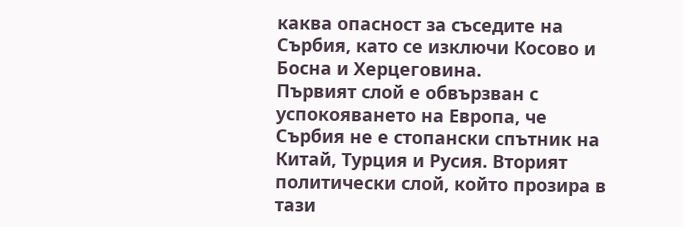каква опасност за съседите на Сърбия, като се изключи Косово и Босна и Херцеговина.
Първият слой е обвързван с успокояването на Европа, че Сърбия не е стопански спътник на Китай, Турция и Русия. Вторият политически слой, който прозира в тази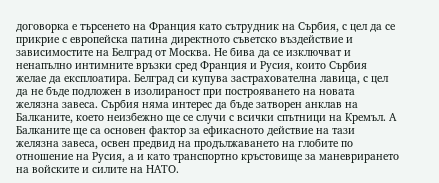договорка е търсенето на Франция като сътрудник на Сърбия, с цел да се прикрие с европейска патина директното съветско въздействие и зависимостите на Белград от Москва. Не бива да се изключват и ненапълно интимните връзки сред Франция и Русия, които Сърбия желае да експлоатира. Белград си купува застрахователна лавица, с цел да не бъде подложен в изолираност при построяването на новата желязна завеса. Сърбия няма интерес да бъде затворен анклав на Балканите, което неизбежно ще се случи с всички спътници на Кремъл. А Балканите ще са основен фактор за ефикасното действие на тази желязна завеса, освен предвид на продължаването на глобите по отношение на Русия, а и като транспортно кръстовище за маневрирането на войските и силите на НАТО.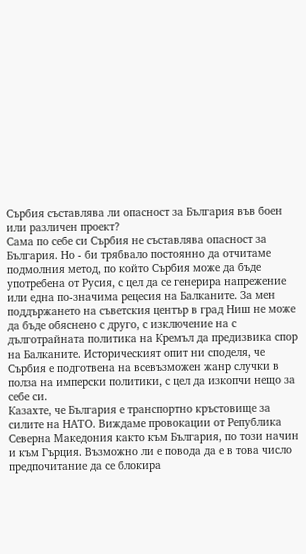Сърбия съставлява ли опасност за България във боен или различен проект?
Сама по себе си Сърбия не съставлява опасност за България. Но - би трябвало постоянно да отчитаме подмолния метод, по който Сърбия може да бъде употребена от Русия, с цел да се генерира напрежение или една по-значима рецесия на Балканите. За мен поддържането на съветския център в град Ниш не може да бъде обяснено с друго, с изключение на с дълготрайната политика на Кремъл да предизвика спор на Балканите. Историческият опит ни споделя, че Сърбия е подготвена на всевъзможен жанр случки в полза на имперски политики, с цел да изкопчи нещо за себе си.
Казахте, че България е транспортно кръстовище за силите на НАТО. Виждаме провокации от Република Северна Македония както към България, по този начин и към Гърция. Възможно ли е повода да е в това число предпочитание да се блокира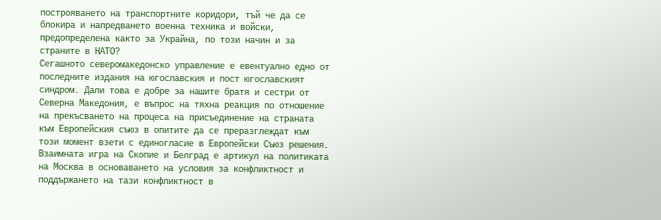построяването на транспортните коридори, тъй че да се блокира и напредването военна техника и войски, предопределена както за Украйна, по този начин и за страните в НАТО?
Сегашното северомакедонско управление е евентуално едно от последните издания на югославския и пост югославският синдром. Дали това е добре за нашите братя и сестри от Северна Македония, е въпрос на тяхна реакция по отношение на прекъсването на процеса на присъединение на страната към Европейския съюз в опитите да се преразглеждат към този момент взети с единогласие в Европейски Съюз решения.
Взаимната игра на Скопие и Белград е артикул на политиката на Москва в основаването на условия за конфликтност и поддържането на тази конфликтност в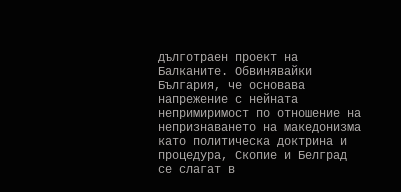дълготраен проект на Балканите. Обвинявайки България, че основава напрежение с нейната непримиримост по отношение на непризнаването на македонизма като политическа доктрина и процедура, Скопие и Белград се слагат в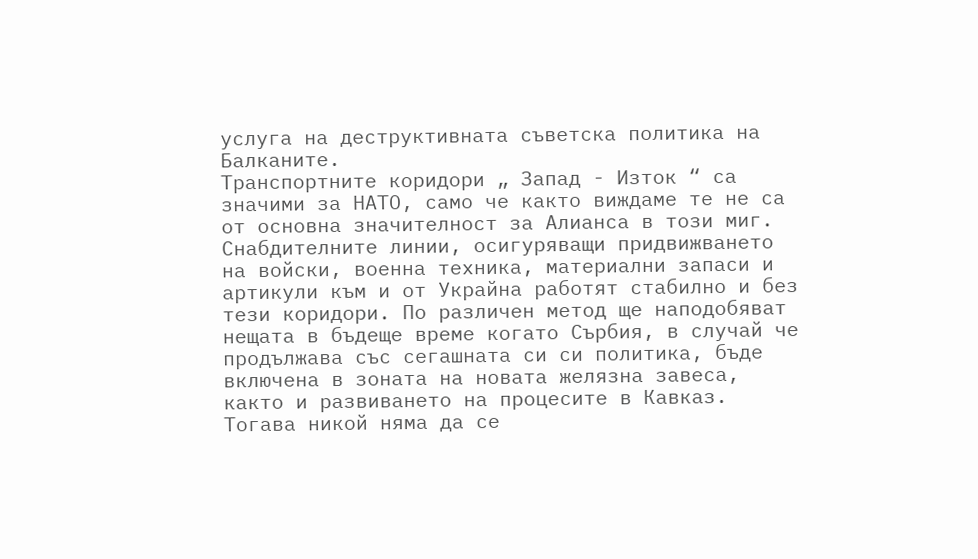услуга на деструктивната съветска политика на Балканите.
Транспортните коридори „ Запад - Изток “ са значими за НАТО, само че както виждаме те не са от основна значителност за Алианса в този миг. Снабдителните линии, осигуряващи придвижването на войски, военна техника, материални запаси и артикули към и от Украйна работят стабилно и без тези коридори. По различен метод ще наподобяват нещата в бъдеще време когато Сърбия, в случай че продължава със сегашната си си политика, бъде включена в зоната на новата желязна завеса, както и развиването на процесите в Кавказ. Тогава никой няма да се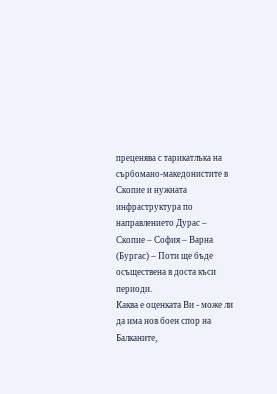преценява с тарикатлъка на сърбомано-македонистите в Скопие и нужната инфраструктура по направлението Дурас – Скопие – София – Варна (Бургас) – Поти ще бъде осъществена в доста къси периоди.
Каква е оценката Ви - може ли да има нов боен спор на Балканите,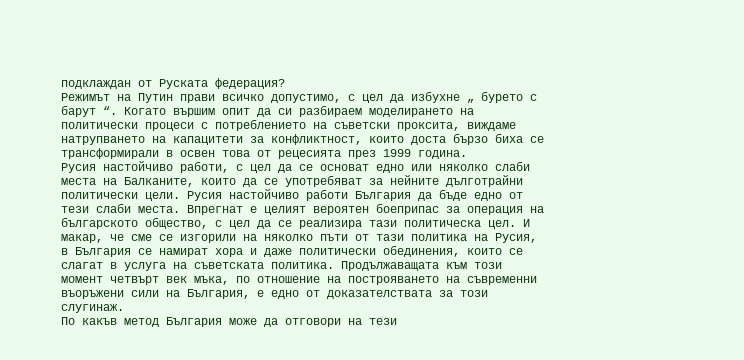подклаждан от Руската федерация?
Режимът на Путин прави всичко допустимо, с цел да избухне „ бурето с барут “. Когато вършим опит да си разбираем моделирането на политически процеси с потреблението на съветски проксита, виждаме натрупването на капацитети за конфликтност, които доста бързо биха се трансформирали в освен това от рецесията през 1999 година.
Русия настойчиво работи, с цел да се основат едно или няколко слаби места на Балканите, които да се употребяват за нейните дълготрайни политически цели. Русия настойчиво работи България да бъде едно от тези слаби места. Впрегнат е целият вероятен боеприпас за операция на българското общество, с цел да се реализира тази политическа цел. И макар, че сме се изгорили на няколко пъти от тази политика на Русия, в България се намират хора и даже политически обединения, които се слагат в услуга на съветската политика. Продължаващата към този момент четвърт век мъка, по отношение на построяването на съвременни въоръжени сили на България, е едно от доказателствата за този слугинаж.
По какъв метод България може да отговори на тези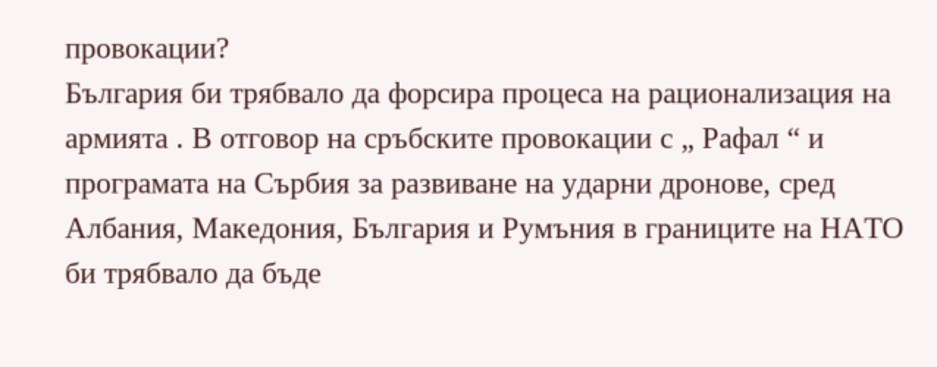провокации?
България би трябвало да форсира процеса на рационализация на армията . В отговор на сръбските провокации с „ Рафал “ и програмата на Сърбия за развиване на ударни дронове, сред Албания, Македония, България и Румъния в границите на НАТО би трябвало да бъде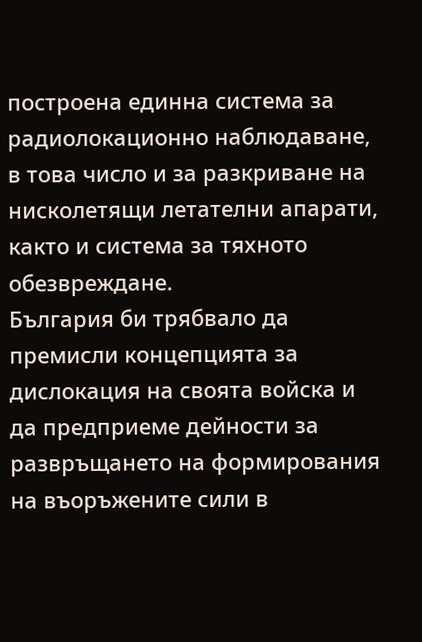построена единна система за радиолокационно наблюдаване, в това число и за разкриване на нисколетящи летателни апарати, както и система за тяхното обезвреждане.
България би трябвало да премисли концепцията за дислокация на своята войска и да предприеме дейности за развръщането на формирования на въоръжените сили в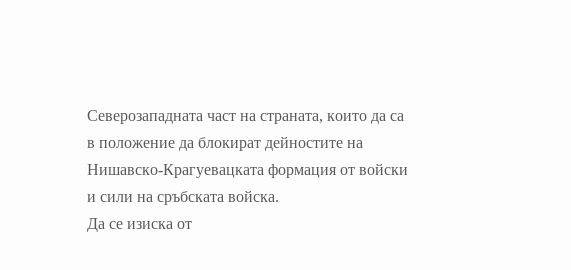Северозападната част на страната, които да са в положение да блокират дейностите на Нишавско-Крагуевацката формация от войски и сили на сръбската войска.
Да се изиска от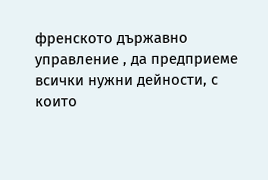френското държавно управление , да предприеме всички нужни дейности, с които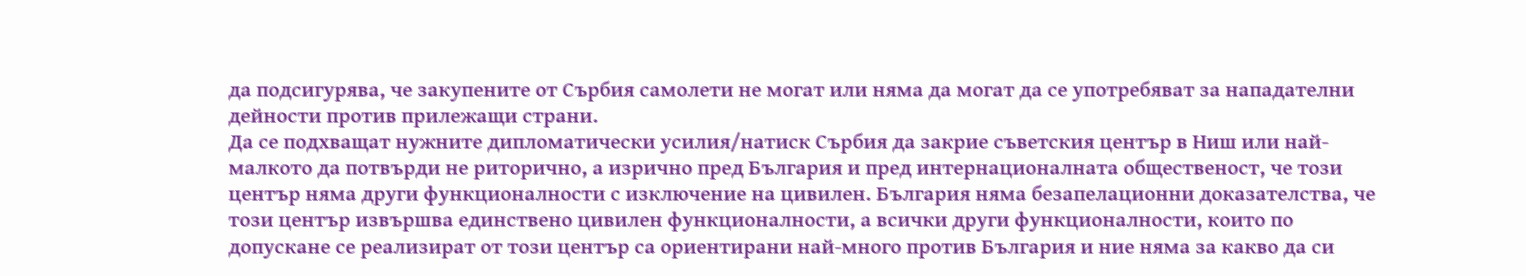да подсигурява, че закупените от Сърбия самолети не могат или няма да могат да се употребяват за нападателни дейности против прилежащи страни.
Да се подхващат нужните дипломатически усилия/натиск Сърбия да закрие съветския център в Ниш или най-малкото да потвърди не риторично, а изрично пред България и пред интернационалната общественост, че този център няма други функционалности с изключение на цивилен. България няма безапелационни доказателства, че този център извършва единствено цивилен функционалности, а всички други функционалности, които по допускане се реализират от този център са ориентирани най-много против България и ние няма за какво да си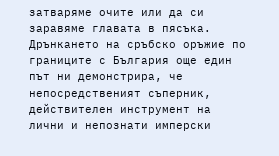затваряме очите или да си заравяме главата в пясъка.
Дрънкането на сръбско оръжие по границите с България още един път ни демонстрира, че непосредственият съперник, действителен инструмент на лични и непознати имперски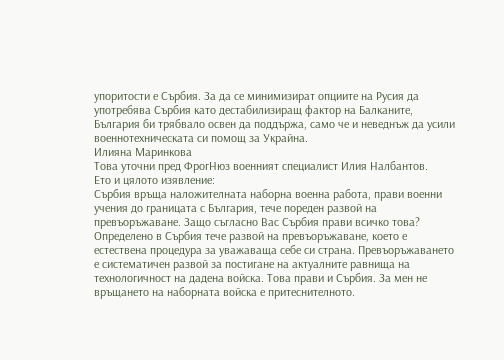упоритости е Сърбия. За да се минимизират опциите на Русия да употребява Сърбия като дестабилизиращ фактор на Балканите, България би трябвало освен да поддържа, само че и неведнъж да усили военнотехническата си помощ за Украйна.
Илияна Маринкова
Това уточни пред ФрогНюз военният специалист Илия Налбантов.
Ето и цялото изявление:
Сърбия връща наложителната наборна военна работа, прави военни учения до границата с България, тече пореден развой на превъоръжаване. Защо съгласно Вас Сърбия прави всичко това?
Определено в Сърбия тече развой на превъоръжаване, което е естествена процедура за уважаваща себе си страна. Превъоръжаването е систематичен развой за постигане на актуалните равнища на технологичност на дадена войска. Това прави и Сърбия. За мен не връщането на наборната войска е притеснителното.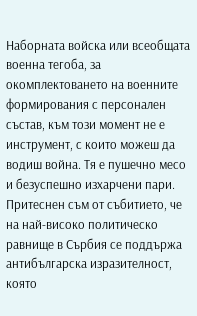Наборната войска или всеобщата военна тегоба, за окомплектоването на военните формирования с персонален състав, към този момент не е инструмент, с които можеш да водиш война. Тя е пушечно месо и безуспешно изхарчени пари. Притеснен съм от събитието, че на най-високо политическо равнище в Сърбия се поддържа антибългарска изразителност, която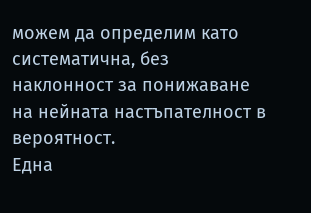можем да определим като систематична, без наклонност за понижаване на нейната настъпателност в вероятност.
Една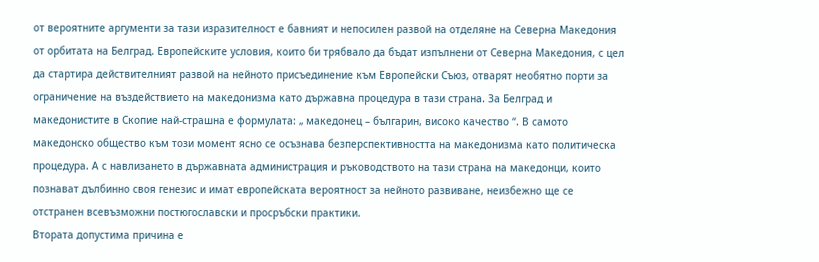от вероятните аргументи за тази изразителност е бавният и непосилен развой на отделяне на Северна Македония от орбитата на Белград. Европейските условия, които би трябвало да бъдат изпълнени от Северна Македония, с цел да стартира действителният развой на нейното присъединение към Европейски Съюз, отварят необятно порти за ограничение на въздействието на македонизма като държавна процедура в тази страна. За Белград и македонистите в Скопие най-страшна е формулата: „ македонец – българин, високо качество “. В самото македонско общество към този момент ясно се осъзнава безперспективността на македонизма като политическа процедура. А с навлизането в държавната администрация и ръководството на тази страна на македонци, които познават дълбинно своя генезис и имат европейската вероятност за нейното развиване, неизбежно ще се отстранен всевъзможни постюгославски и просръбски практики.
Втората допустима причина е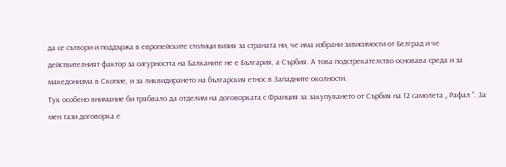да се сътвори и поддържа в европейските столици визия за страната ни, че има избрани зависимости от Белград и че действителният фактор за сигурността на Балканите не е България, а Сърбия. А това подстрекателство основава среда и за македонизма в Скопие, и за ликвидирането на българския етнос в Западните околности.
Тук особено внимание би трябвало да отделим на договорката с Франция за закупуването от Сърбия на 12 самолета „ Рафал “. За мен тази договорка е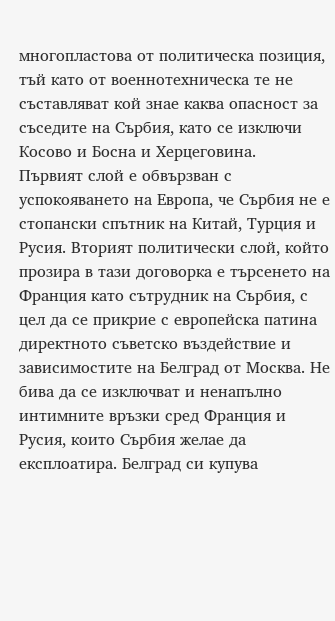многопластова от политическа позиция, тъй като от военнотехническа те не съставляват кой знае каква опасност за съседите на Сърбия, като се изключи Косово и Босна и Херцеговина.
Първият слой е обвързван с успокояването на Европа, че Сърбия не е стопански спътник на Китай, Турция и Русия. Вторият политически слой, който прозира в тази договорка е търсенето на Франция като сътрудник на Сърбия, с цел да се прикрие с европейска патина директното съветско въздействие и зависимостите на Белград от Москва. Не бива да се изключват и ненапълно интимните връзки сред Франция и Русия, които Сърбия желае да експлоатира. Белград си купува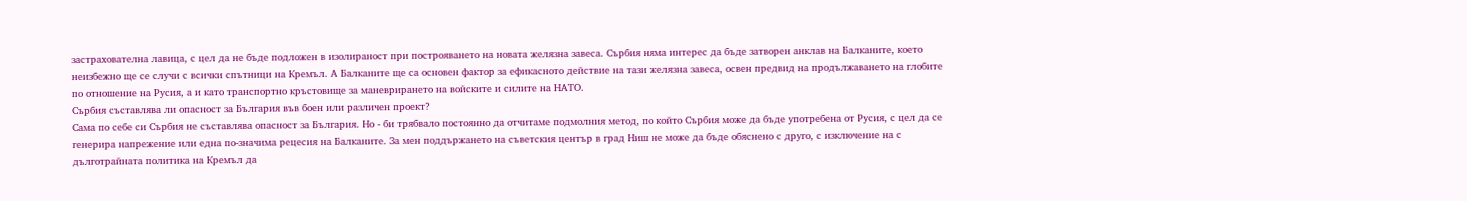застрахователна лавица, с цел да не бъде подложен в изолираност при построяването на новата желязна завеса. Сърбия няма интерес да бъде затворен анклав на Балканите, което неизбежно ще се случи с всички спътници на Кремъл. А Балканите ще са основен фактор за ефикасното действие на тази желязна завеса, освен предвид на продължаването на глобите по отношение на Русия, а и като транспортно кръстовище за маневрирането на войските и силите на НАТО.
Сърбия съставлява ли опасност за България във боен или различен проект?
Сама по себе си Сърбия не съставлява опасност за България. Но - би трябвало постоянно да отчитаме подмолния метод, по който Сърбия може да бъде употребена от Русия, с цел да се генерира напрежение или една по-значима рецесия на Балканите. За мен поддържането на съветския център в град Ниш не може да бъде обяснено с друго, с изключение на с дълготрайната политика на Кремъл да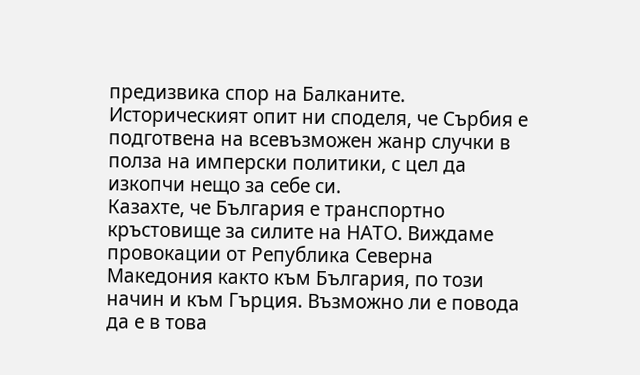предизвика спор на Балканите. Историческият опит ни споделя, че Сърбия е подготвена на всевъзможен жанр случки в полза на имперски политики, с цел да изкопчи нещо за себе си.
Казахте, че България е транспортно кръстовище за силите на НАТО. Виждаме провокации от Република Северна Македония както към България, по този начин и към Гърция. Възможно ли е повода да е в това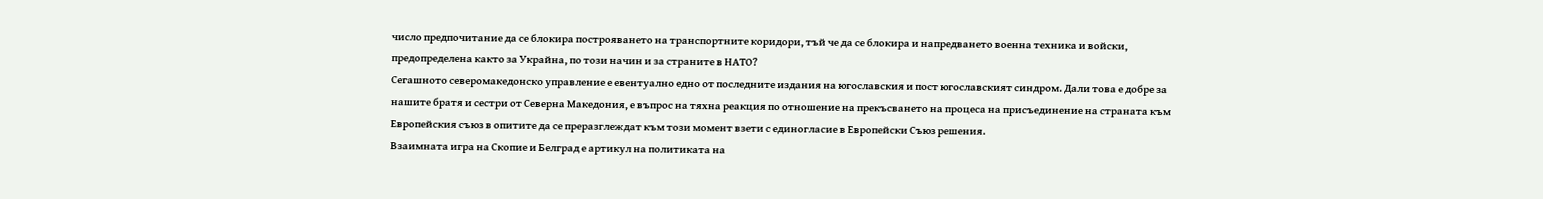число предпочитание да се блокира построяването на транспортните коридори, тъй че да се блокира и напредването военна техника и войски, предопределена както за Украйна, по този начин и за страните в НАТО?
Сегашното северомакедонско управление е евентуално едно от последните издания на югославския и пост югославският синдром. Дали това е добре за нашите братя и сестри от Северна Македония, е въпрос на тяхна реакция по отношение на прекъсването на процеса на присъединение на страната към Европейския съюз в опитите да се преразглеждат към този момент взети с единогласие в Европейски Съюз решения.
Взаимната игра на Скопие и Белград е артикул на политиката на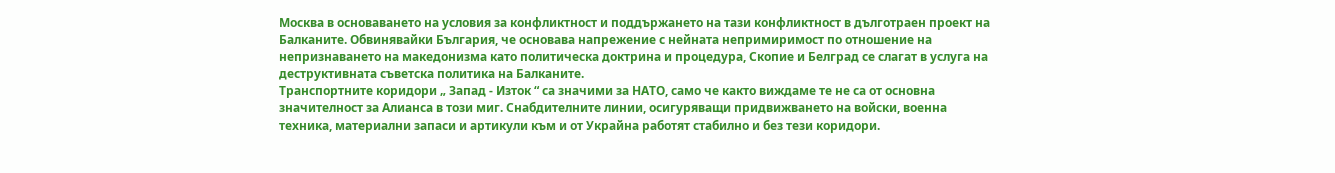Москва в основаването на условия за конфликтност и поддържането на тази конфликтност в дълготраен проект на Балканите. Обвинявайки България, че основава напрежение с нейната непримиримост по отношение на непризнаването на македонизма като политическа доктрина и процедура, Скопие и Белград се слагат в услуга на деструктивната съветска политика на Балканите.
Транспортните коридори „ Запад - Изток “ са значими за НАТО, само че както виждаме те не са от основна значителност за Алианса в този миг. Снабдителните линии, осигуряващи придвижването на войски, военна техника, материални запаси и артикули към и от Украйна работят стабилно и без тези коридори.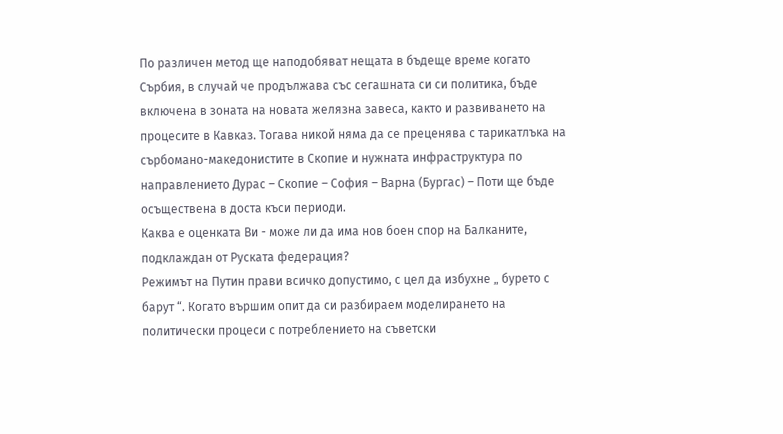По различен метод ще наподобяват нещата в бъдеще време когато Сърбия, в случай че продължава със сегашната си си политика, бъде включена в зоната на новата желязна завеса, както и развиването на процесите в Кавказ. Тогава никой няма да се преценява с тарикатлъка на сърбомано-македонистите в Скопие и нужната инфраструктура по направлението Дурас – Скопие – София – Варна (Бургас) – Поти ще бъде осъществена в доста къси периоди.
Каква е оценката Ви - може ли да има нов боен спор на Балканите, подклаждан от Руската федерация?
Режимът на Путин прави всичко допустимо, с цел да избухне „ бурето с барут “. Когато вършим опит да си разбираем моделирането на политически процеси с потреблението на съветски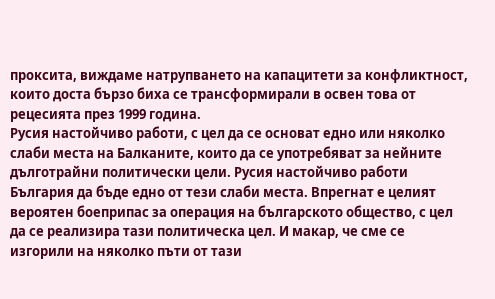проксита, виждаме натрупването на капацитети за конфликтност, които доста бързо биха се трансформирали в освен това от рецесията през 1999 година.
Русия настойчиво работи, с цел да се основат едно или няколко слаби места на Балканите, които да се употребяват за нейните дълготрайни политически цели. Русия настойчиво работи България да бъде едно от тези слаби места. Впрегнат е целият вероятен боеприпас за операция на българското общество, с цел да се реализира тази политическа цел. И макар, че сме се изгорили на няколко пъти от тази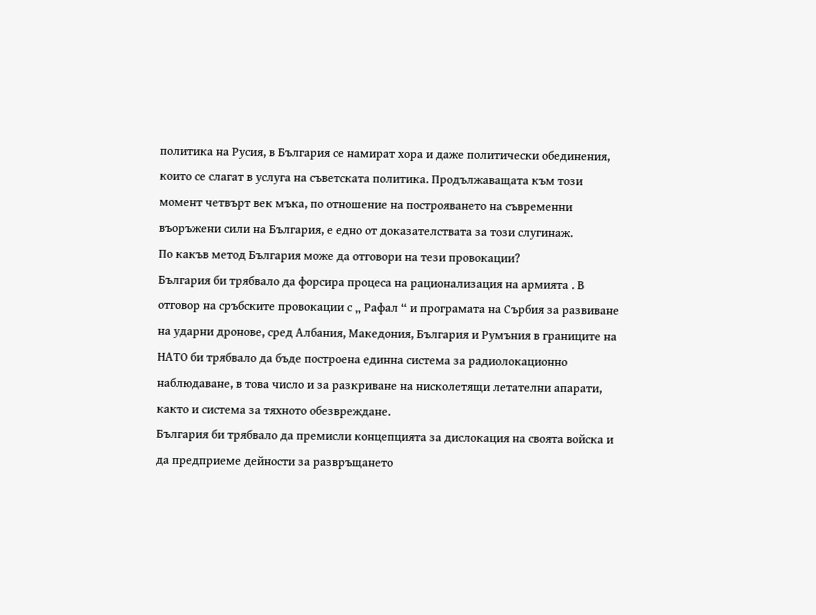политика на Русия, в България се намират хора и даже политически обединения, които се слагат в услуга на съветската политика. Продължаващата към този момент четвърт век мъка, по отношение на построяването на съвременни въоръжени сили на България, е едно от доказателствата за този слугинаж.
По какъв метод България може да отговори на тези провокации?
България би трябвало да форсира процеса на рационализация на армията . В отговор на сръбските провокации с „ Рафал “ и програмата на Сърбия за развиване на ударни дронове, сред Албания, Македония, България и Румъния в границите на НАТО би трябвало да бъде построена единна система за радиолокационно наблюдаване, в това число и за разкриване на нисколетящи летателни апарати, както и система за тяхното обезвреждане.
България би трябвало да премисли концепцията за дислокация на своята войска и да предприеме дейности за развръщането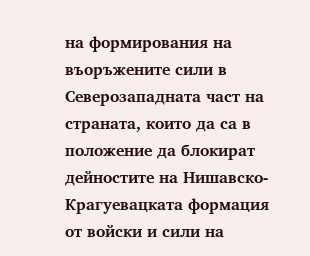на формирования на въоръжените сили в Северозападната част на страната, които да са в положение да блокират дейностите на Нишавско-Крагуевацката формация от войски и сили на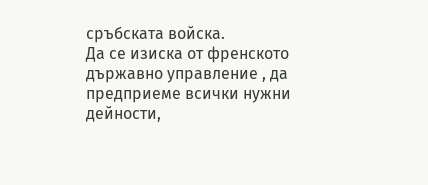сръбската войска.
Да се изиска от френското държавно управление , да предприеме всички нужни дейности,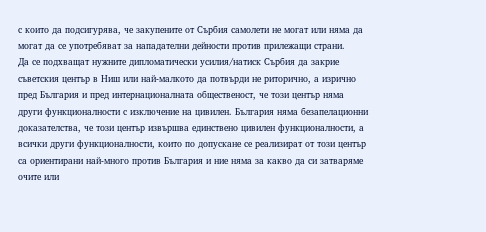с които да подсигурява, че закупените от Сърбия самолети не могат или няма да могат да се употребяват за нападателни дейности против прилежащи страни.
Да се подхващат нужните дипломатически усилия/натиск Сърбия да закрие съветския център в Ниш или най-малкото да потвърди не риторично, а изрично пред България и пред интернационалната общественост, че този център няма други функционалности с изключение на цивилен. България няма безапелационни доказателства, че този център извършва единствено цивилен функционалности, а всички други функционалности, които по допускане се реализират от този център са ориентирани най-много против България и ние няма за какво да си затваряме очите или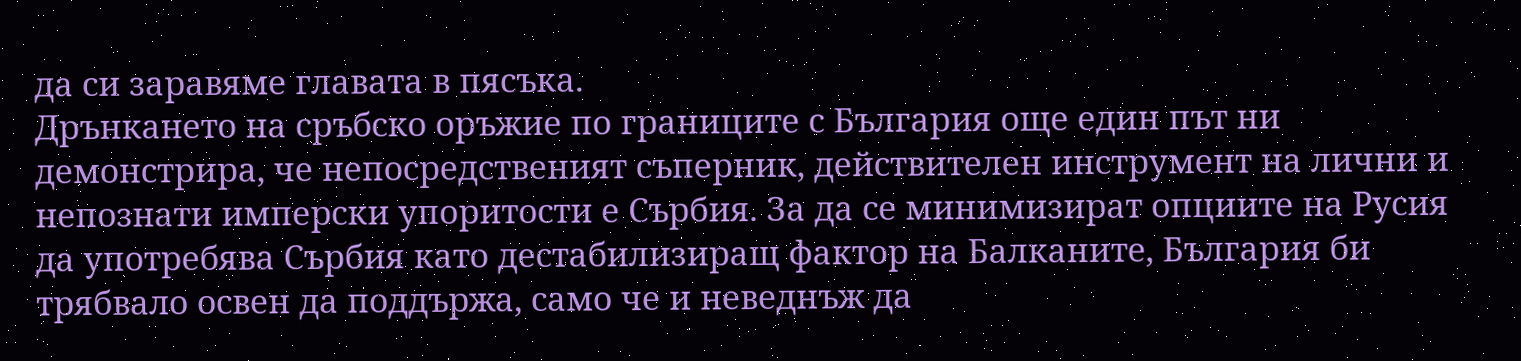да си заравяме главата в пясъка.
Дрънкането на сръбско оръжие по границите с България още един път ни демонстрира, че непосредственият съперник, действителен инструмент на лични и непознати имперски упоритости е Сърбия. За да се минимизират опциите на Русия да употребява Сърбия като дестабилизиращ фактор на Балканите, България би трябвало освен да поддържа, само че и неведнъж да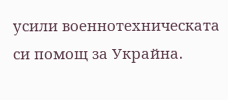усили военнотехническата си помощ за Украйна.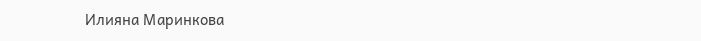Илияна Маринкова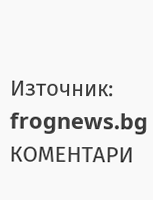Източник: frognews.bg
КОМЕНТАРИ